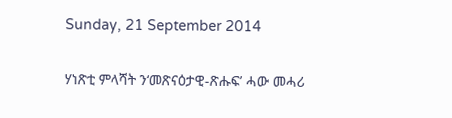Sunday, 21 September 2014

ሃነጽቲ ምላሻት ን‘መጽናዕታዊ-ጽሑፍ’ ሓው መሓሪ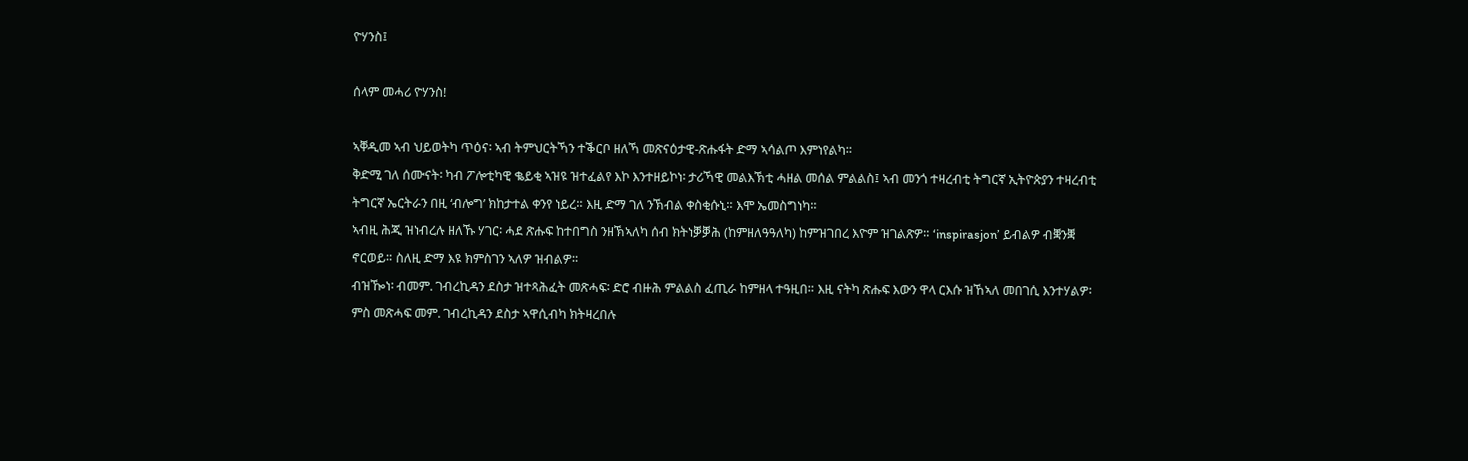ዮሃንስ፤

ሰላም መሓሪ ዮሃንስ!

ኣቐዲመ ኣብ ህይወትካ ጥዕና፡ ኣብ ትምህርትኻን ተቕርቦ ዘለኻ መጽናዕታዊ-ጽሑፋት ድማ ኣሳልጦ እምነየልካ።
ቅድሚ ገለ ሰሙናት፡ ካብ ፖሎቲካዊ ቈይቂ ኣዝዩ ዝተፈልየ እኮ እንተዘይኮነ፡ ታሪኻዊ መልእኽቲ ሓዘል መሰል ምልልስ፤ ኣብ መንጎ ተዛረብቲ ትግርኛ ኢትዮጵያን ተዛረብቲ ትግርኛ ኤርትራን በዚ ‘ብሎግ’ ክከታተል ቀንየ ነይረ። እዚ ድማ ገለ ንኽብል ቀስቂሱኒ። እሞ ኤመስግነካ።
ኣብዚ ሕጂ ዝነብረሉ ዘለኹ ሃገር፡ ሓደ ጽሑፍ ከተበግስ ንዘኽኣለካ ሰብ ክትነቓቓሕ (ከምዘለዓዓለካ) ከምዝገበረ እዮም ዝገልጽዎ። ‘inspirasjon’ ይብልዎ ብቛንቛ ኖርወይ። ስለዚ ድማ እዩ ክምስገን ኣለዎ ዝብልዎ።
ብዝዀነ፡ ብመም. ገብረኪዳን ደስታ ዝተጻሕፈት መጽሓፍ፡ ድሮ ብዙሕ ምልልስ ፈጢራ ከምዘላ ተዓዚበ። እዚ ናትካ ጽሑፍ እውን ዋላ ርእሱ ዝኸኣለ መበገሲ እንተሃልዎ፡ ምስ መጽሓፍ መም. ገብረኪዳን ደስታ ኣዋሲብካ ክትዛረበሉ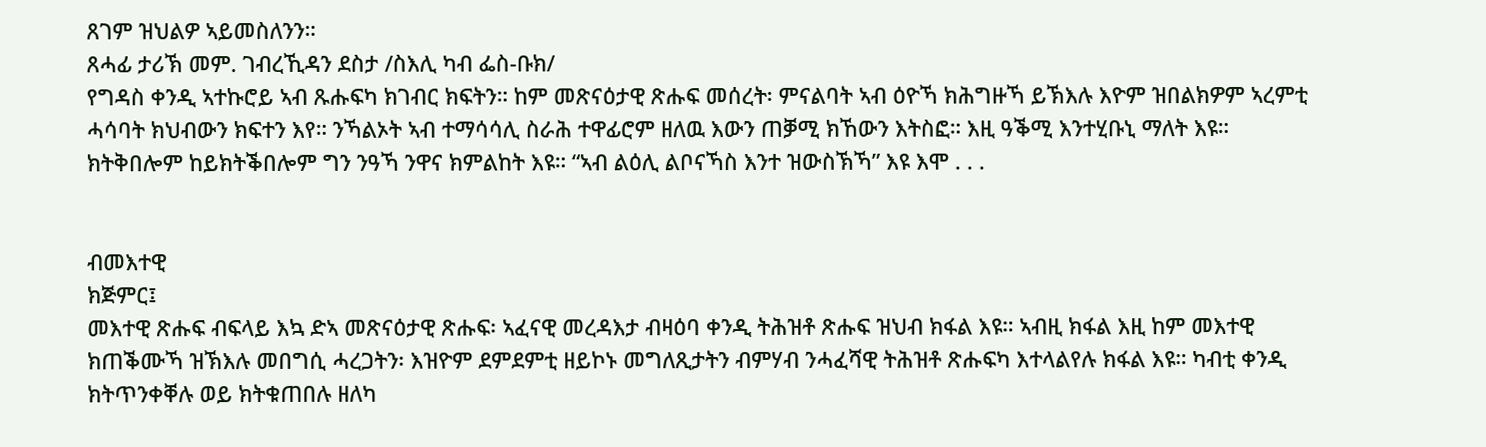ጸገም ዝህልዎ ኣይመስለንን።
ጸሓፊ ታሪኽ መም. ገብረኺዳን ደስታ /ስእሊ ካብ ፌስ-ቡክ/
የግዳስ ቀንዲ ኣተኩሮይ ኣብ ጹሑፍካ ክገብር ክፍትን። ከም መጽናዕታዊ ጽሑፍ መሰረት፡ ምናልባት ኣብ ዕዮኻ ክሕግዙኻ ይኽእሉ እዮም ዝበልክዎም ኣረምቲ ሓሳባት ክህብውን ክፍተን እየ። ንኻልኦት ኣብ ተማሳሳሊ ስራሕ ተዋፊሮም ዘለዉ እውን ጠቓሚ ክኸውን እትስፎ። እዚ ዓቕሚ እንተሂቡኒ ማለት እዩ። ክትቅበሎም ከይክትቕበሎም ግን ንዓኻ ንዋና ክምልከት እዩ። “ኣብ ልዕሊ ልቦናኻስ እንተ ዝውስኽኻ” እዩ እሞ . . .


ብመእተዊ
ክጅምር፤
መእተዊ ጽሑፍ ብፍላይ እኳ ድኣ መጽናዕታዊ ጽሑፍ፡ ኣፈናዊ መረዳእታ ብዛዕባ ቀንዲ ትሕዝቶ ጽሑፍ ዝህብ ክፋል እዩ። ኣብዚ ክፋል እዚ ከም መእተዊ ክጠቕሙኻ ዝኽእሉ መበግሲ ሓረጋትን፡ እዝዮም ደምደምቲ ዘይኮኑ መግለጺታትን ብምሃብ ንሓፈሻዊ ትሕዝቶ ጽሑፍካ እተላልየሉ ክፋል እዩ። ካብቲ ቀንዲ ክትጥንቀቐሉ ወይ ክትቁጠበሉ ዘለካ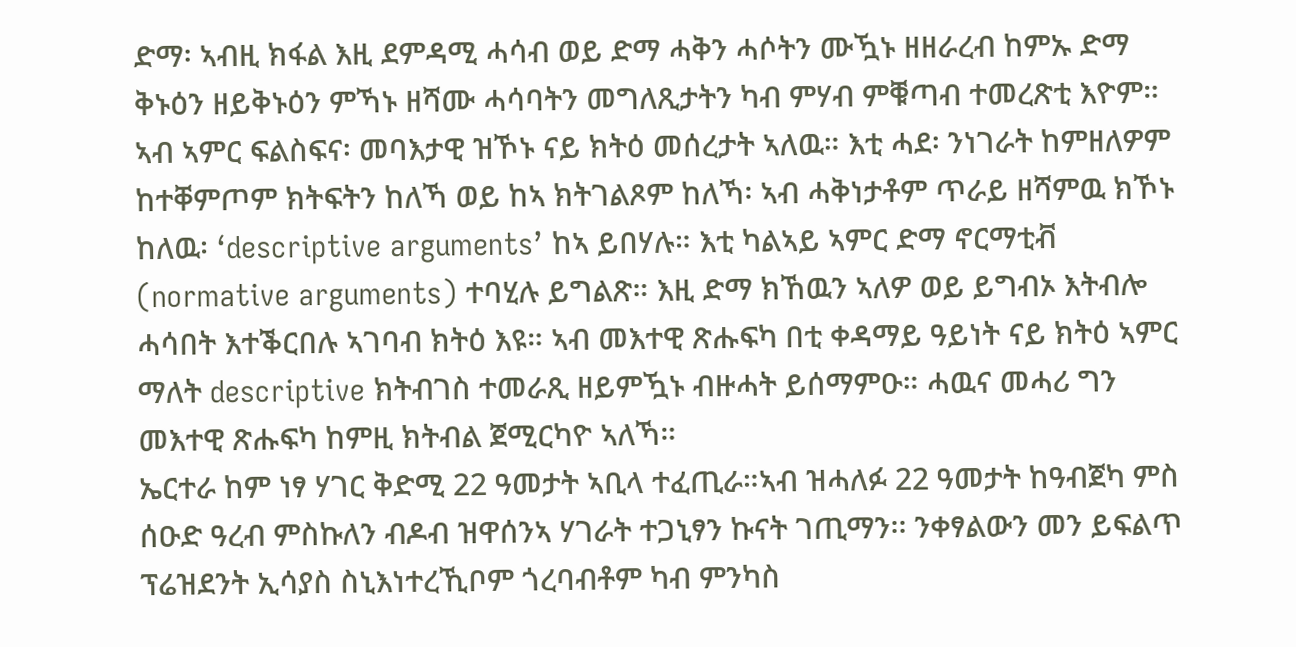ድማ፡ ኣብዚ ክፋል እዚ ደምዳሚ ሓሳብ ወይ ድማ ሓቅን ሓሶትን ሙዃኑ ዘዘራረብ ከምኡ ድማ ቅኑዕን ዘይቅኑዕን ምኻኑ ዘሻሙ ሓሳባትን መግለጺታትን ካብ ምሃብ ምቑጣብ ተመረጽቲ እዮም።
ኣብ ኣምር ፍልስፍና፡ መባእታዊ ዝኾኑ ናይ ክትዕ መሰረታት ኣለዉ። እቲ ሓደ፡ ንነገራት ከምዘለዎም ከተቐምጦም ክትፍትን ከለኻ ወይ ከኣ ክትገልጾም ከለኻ፡ ኣብ ሓቅነታቶም ጥራይ ዘሻምዉ ክኾኑ ከለዉ፡ ‘descriptive arguments’ ከኣ ይበሃሉ። እቲ ካልኣይ ኣምር ድማ ኖርማቲቭ (normative arguments) ተባሂሉ ይግልጽ። እዚ ድማ ክኸዉን ኣለዎ ወይ ይግብኦ እትብሎ ሓሳበት እተቕርበሉ ኣገባብ ክትዕ እዩ። ኣብ መእተዊ ጽሑፍካ በቲ ቀዳማይ ዓይነት ናይ ክትዕ ኣምር ማለት descriptive ክትብገስ ተመራጺ ዘይምዃኑ ብዙሓት ይሰማምዑ። ሓዉና መሓሪ ግን መእተዊ ጽሑፍካ ከምዚ ክትብል ጀሚርካዮ ኣለኻ።
ኤርተራ ከም ነፃ ሃገር ቅድሚ 22 ዓመታት ኣቢላ ተፈጢራ።ኣብ ዝሓለፉ 22 ዓመታት ከዓብጀካ ምስ ሰዑድ ዓረብ ምስኩለን ብዶብ ዝዋሰንኣ ሃገራት ተጋኒፃን ኩናት ገጢማን፡፡ ንቀፃልውን መን ይፍልጥ ፕሬዝደንት ኢሳያስ ስኒእነተረኺቦም ጎረባብቶም ካብ ምንካስ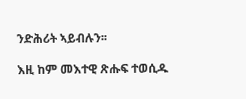ንድሕሪት ኣይብሉን፡፡

እዚ ከም መእተዊ ጽሑፍ ተወሲዱ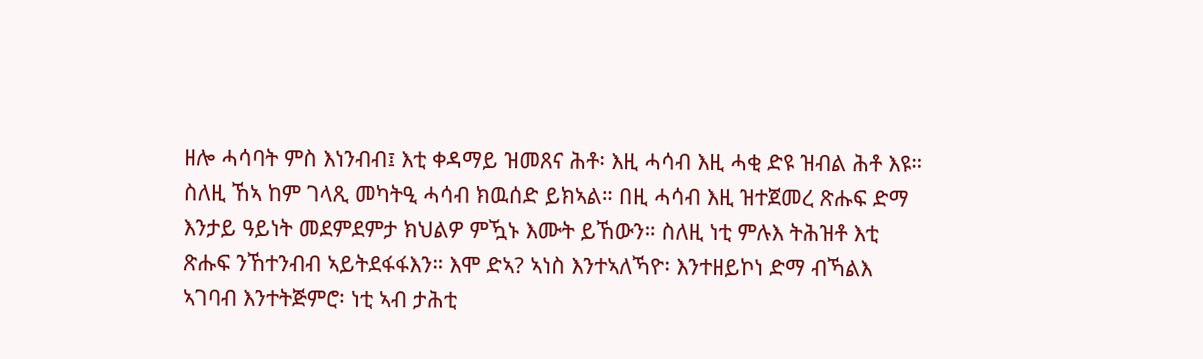ዘሎ ሓሳባት ምስ እነንብብ፤ እቲ ቀዳማይ ዝመጸና ሕቶ፡ እዚ ሓሳብ እዚ ሓቂ ድዩ ዝብል ሕቶ እዩ። ስለዚ ኸኣ ከም ገላጺ መካትዒ ሓሳብ ክዉሰድ ይክኣል። በዚ ሓሳብ እዚ ዝተጀመረ ጽሑፍ ድማ እንታይ ዓይነት መደምደምታ ክህልዎ ምዃኑ እሙት ይኸውን። ስለዚ ነቲ ምሉእ ትሕዝቶ እቲ ጽሑፍ ንኸተንብብ ኣይትደፋፋእን። እሞ ድኣ? ኣነስ እንተኣለኻዮ፡ እንተዘይኮነ ድማ ብኻልእ ኣገባብ እንተትጅምሮ፡ ነቲ ኣብ ታሕቲ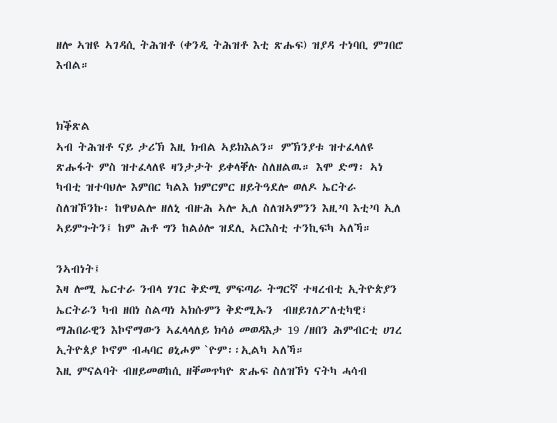ዘሎ ኣዝዩ ኣገዳሲ ትሕዝቶ (ቀንዲ ትሕዝቶ እቲ ጽሑፍ) ዝያዳ ተነባቢ ምገበሮ እብል።


ክቕጽል
ኣብ ትሕዝቶ ናይ ታሪኽ እዚ ክብል ኣይክእልን። ምኽንያቱ ዝተፈላለዩ ጽሑፋት ምስ ዝተፈላለዩ ዛንታታት ይቀላቐሉ ስለዘልዉ። እሞ ድማ፡ ኣነ ካብቲ ዝተባህሎ እምበር ካልእ ክምርምር ዘይትዓደሎ ወለዶ ኤርትራ ስለዝኾንኩ፡ ከዋህልሎ ዘለኒ ብዙሕ ኣሎ ኢለ ስለዝኣምንን እዚ’ባ እቲ’ባ ኢለ ኣይምጉትን፤ ከም ሕቶ ግን ከልዕሎ ዝደሊ ኣርእስቲ ተንኪፍካ ኣለኻ።

ንኣብነት፤
እዛ ሎሚ ኤርተራ ንብላ ሃገር ቅድሚ ምፍጣራ ትግርኛ ተዛረብቲ ኢትዮጵያን ኤርትራን ካብ ዘበነ ስልጣነ ኣክሱምን ቅድሚኡን  ብዘይገለፖለቲካዊ፣ ማሕበራዊን እኮኖማውን ኣፈላላለይ ክሳዕ መወዳእታ 19 /ዘበን ሕምብርቲ ሀገረ ኢትዮጰያ ኮኖም ብሓባር ፀኒሖም `ዮም፡፡ኢልካ ኣለኻ።
እዚ ምናልባት ብዘይመወከሲ ዘቐመጥካዮ ጽሑፍ ስለዝኾነ ናትካ ሓሳብ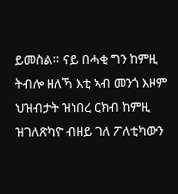ይመስል። ናይ በሓቂ ግን ከምዚ ትብሎ ዘለኻ እቲ ኣብ መንጎ እዞም ህዝብታት ዝነበረ ርክብ ከምዚ ዝገለጽካዮ ብዘይ ገለ ፖለቲካውን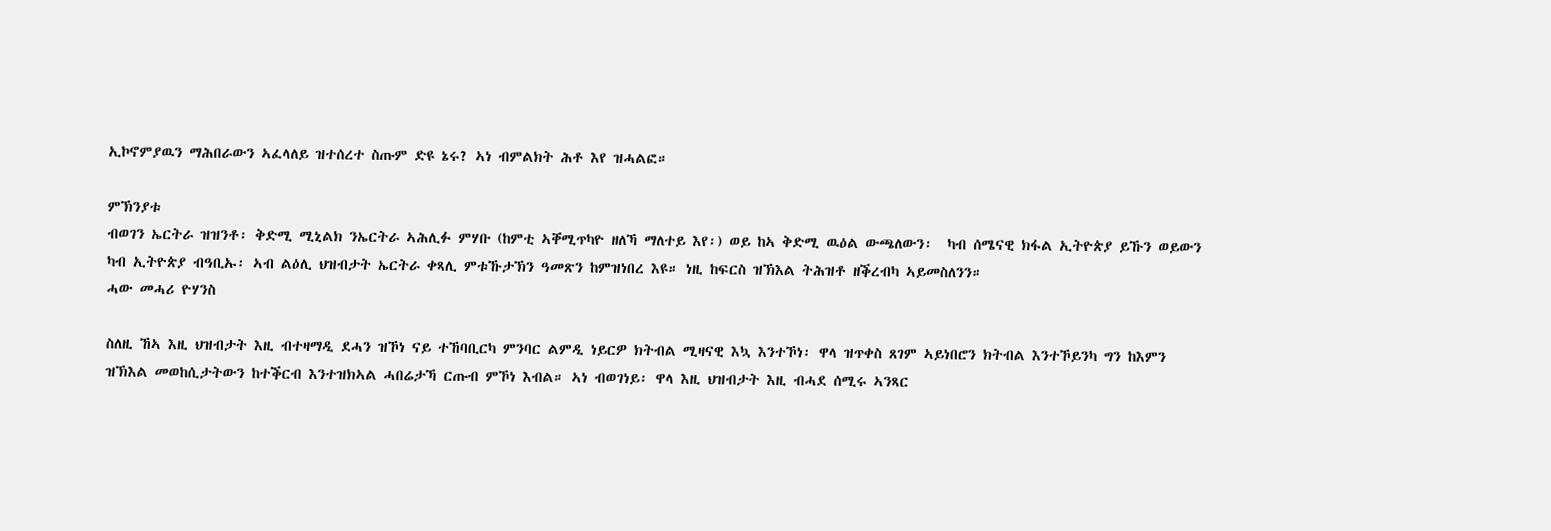ኢኮኖምያዉን ማሕበራውን ኣፈላለይ ዝተሰረተ ስጡም ድዩ ኔሩ? ኣነ ብምልክት ሕቶ እየ ዝሓልፎ።

ምኽንያቱ
ብወገን ኤርትራ ዝዝንቶ፡ ቅድሚ ሚኒልክ ንኤርትራ ኣሕሊፉ ምሃቡ (ከምቲ ኣቐሚጥካዮ ዘለኻ ማለተይ እየ፡) ወይ ከኣ ቅድሚ ዉዕል ውጫለውን፡  ካብ ሰሜናዊ ክፋል ኢትዮጵያ ይኹን ወይውን ካብ ኢትዮጵያ ብዓቢኡ፡ ኣብ ልዕሊ ህዝብታት ኤርትራ ቀጻሊ ምቱኹታኽን ዓመጽን ከምዝነበረ እዩ። ነዚ ከፍርስ ዝኽእል ትሕዝቶ ዘቕረብካ ኣይመስለንን።
ሓው መሓሪ ዮሃንስ

ስለዚ ኸኣ እዚ ህዝብታት እዚ ብተዛማዲ ደሓን ዝኾነ ናይ ተኸባቢርካ ምንባር ልምዲ ነይርዎ ክትብል ሚዛናዊ እኳ እንተኾነ፡ ዋላ ዝጥቀስ ጸገም ኣይነበሮን ክትብል እንተኾይንካ ግን ከእምን ዝኽእል መወከሲታትውን ከተቕርብ እንተዝክኣል ሓበሬታኻ ርጡብ ምኾነ እብል። ኣነ ብወገነይ፡ ዋላ እዚ ህዝብታት እዚ ብሓደ ሰሚሩ ኣንጻር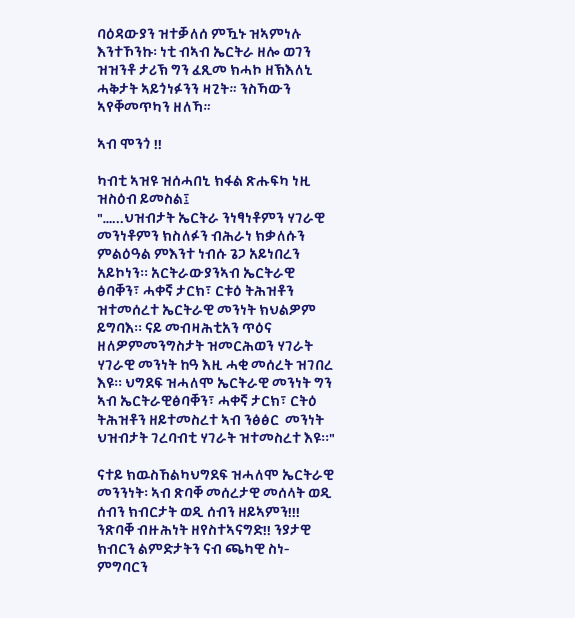ባዕዳውያን ዝተቓለሰ ምዃኑ ዝኣምነሉ እንተኾንኩ፡ ነቲ ብኣብ ኤርትራ ዘሎ ወገን ዝዝንቶ ታሪኽ ግን ፈጺመ ክሓኮ ዘኽእለኒ ሓቅታት ኣይጎነፉንን ዛጊት። ንስኻውን ኣየቐመጥካን ዘለኻ።

ኣብ ሞንጎ !!

ካብቲ ኣዝዩ ዝሰሓበኒ ክፋል ጽሑፍካ ነዚ ዝስዕብ ይመስል፤
"…...ህዝብታት ኤርትራ ንነፃነቶምን ሃገራዊ መንነቶምን ክስለፉን ብሕራነ ክቃለሱን ምልዕዓል ምእንተ ነብሱ ጌጋ አይነበረን አይኮነን፡፡ አርትራውያንኣብ ኤርትራዊ ፅባቐን፣ ሓቀኛ ታርክ፣ ርቱዕ ትሕዝቶን ዝተመሰረተ ኤርትራዊ መንነት ክህልዎም ይግባእ፡፡ ናይ መብዛሕቲአን ጥዕና ዘለዎምመንግስታት ዝመርሕወን ሃገራት ሃገራዊ መንነት ከዓ እዚ ሓቂ መሰረት ዝገበረ እዩ፡፡ ህግደፍ ዝሓለሞ ኤርትራዊ መንነት ግን ኣብ ኤርትራዊፅባቐን፣ ሓቀኛ ታርክ፣ ርትዕ ትሕዝቶን ዘይተመስረተ ኣብ ንፅፅር  መንነት ህዝብታት ገረባብቲ ሃገራት ዝተመስረተ እዩ፡፡"

ናተይ ክዉስኸልካህግደፍ ዝሓለሞ ኤርትራዊ መንንነት፡ ኣብ ጽባቐ መሰረታዊ መሰላት ወዲ ሰብን ክብርታት ወዲ ሰብን ዘይኣምን!!! ንጽባቐ ብዙሕነት ዘየስተኣናግድ!! ንያታዊ ክብርን ልምድታትን ናብ ጫካዊ ስነ-ምግባርን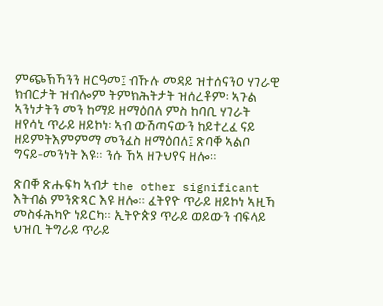ምጭኽኻንን ዘርዓመ፤ ብኹሉ መዳይ ዝተሰናንዐ ሃገራዊ ክብርታት ዝብሎም ትምክሕትታት ዝሰረቶም፡ ኣጉል ኣንነታትን መን ከማይ ዘማዕበለ ምስ ከባቢ ሃገራት ዘየሳኒ ጥራይ ዘይኮነ፡ ኣብ ውሽጣናውን ከይተረፈ ናይ ዘይምትእምምማ መንፈስ ዘማዕበለ፤ ጽባቐ ኣልቦ ግናይ-መንነት እዩ። ንሱ ኸኣ ዘጉህየና ዘሎ።

ጽበቐ ጽሑፍካ ኣብታ the other significant እትብል ምንጽጻር እዩ ዘሎ። ፈትየዮ ጥራይ ዘይኮነ ኣዚኻ መስፋሕካዮ ነይርካ። ኢትዮጵያ ጥራይ ወይውን ብፍላይ ህዝቢ ትግራይ ጥራይ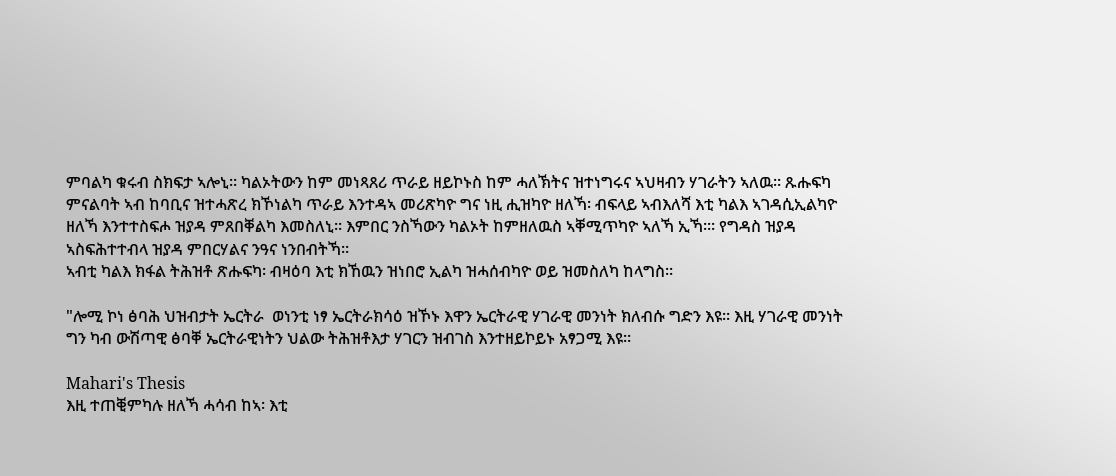ምባልካ ቁሩብ ስክፍታ ኣሎኒ። ካልኦትውን ከም መነጻጸሪ ጥራይ ዘይኮኑስ ከም ሓለኽትና ዝተነግሩና ኣህዛብን ሃገራትን ኣለዉ። ጹሑፍካ ምናልባት ኣብ ከባቢና ዝተሓጽረ ክኾነልካ ጥራይ እንተዳኣ መሪጽካዮ ግና ነዚ ሒዝካዮ ዘለኻ፡ ብፍላይ ኣብእለሻ እቲ ካልእ ኣገዳሲኢልካዮ ዘለኻ እንተተስፍሖ ዝያዳ ምጸበቐልካ እመስለኒ። እምበር ንስኻውን ካልኦት ከምዘለዉስ ኣቐሚጥካዮ ኣለኻ ኢኻ።፡ የግዳስ ዝያዳ ኣስፍሕተተብላ ዝያዳ ምበርሃልና ንዓና ነንበብትኻ።
ኣብቲ ካልእ ክፋል ትሕዝቶ ጽሑፍካ፡ ብዛዕባ እቲ ክኸዉን ዝነበሮ ኢልካ ዝሓሰብካዮ ወይ ዝመስለካ ከላግስ።

"ሎሚ ኮነ ፅባሕ ህዝብታት ኤርትራ  ወነንቲ ነፃ ኤርትራክሳዕ ዝኾኑ እዋን ኤርትራዊ ሃገራዊ መንነት ክለብሱ ግድን እዩ፡፡ እዚ ሃገራዊ መንነት ግን ካብ ውሽጣዊ ፅባቐ ኤርትራዊነትን ህልው ትሕዝቶእታ ሃገርን ዝብገስ እንተዘይኮይኑ አፃጋሚ እዩ፡፡

Mahari's Thesis
እዚ ተጠቒምካሉ ዘለኻ ሓሳብ ከኣ፡ እቲ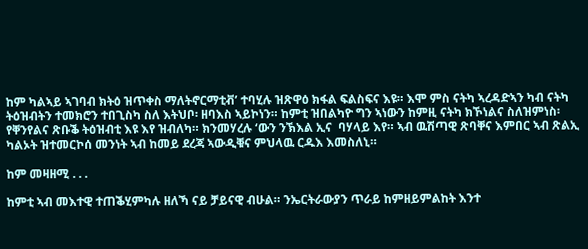ከም ካልኣይ ኣገባብ ክትዕ ዝጥቀስ ማለትኖርማቲቭ’ ተባሂሉ ዝጽዋዕ ክፋል ፍልስፍና እዩ። እሞ ምስ ናትካ ኣረዳድኣን ካብ ናትካ ትዕዝብትን ተመክሮን ተበጊስካ ስለ እትህቦ፡ ዘባእስ ኣይኮነን። ከምቲ ዝበልካዮ ግን ኣነውን ከምዚ ናትካ ክኾነልና ስለዝምነስ፡ የቐንየልና ጽቡቕ ትዕዝብቲ እዩ እየ ዝብለካ። ክንመሃረሉ ‘ውን ንኽእል ኢና  ባሃላይ እየ። ኣብ ዉሽጣዊ ጽባቐና እምበር ኣብ ጽልኢ ካልኦት ዝተመርኮሰ መንነት ኣብ ከመይ ደረጃ ኣውዲቑና ምህላዉ ርዱእ እመስለኒ።

ከም መዛዘሚ . . .

ከምቲ ኣብ መእተዊ ተጠቕሂምካሉ ዘለኻ ናይ ቻይናዊ ብሁል። ንኤርትራውያን ጥራይ ከምዘይምልከት እንተ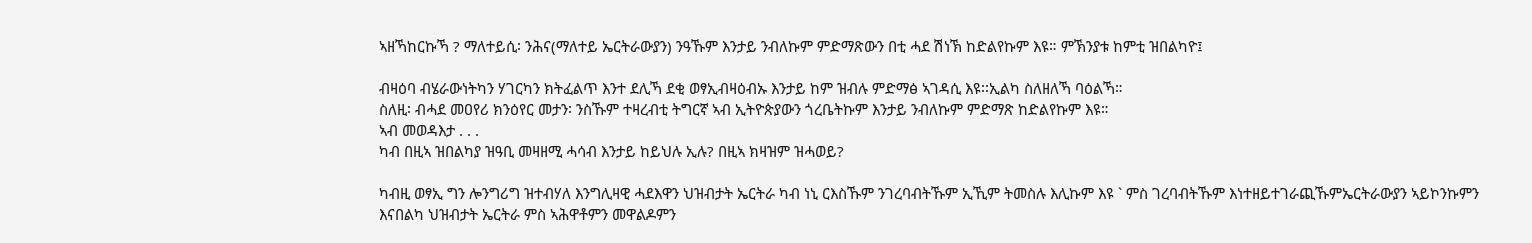ኣዘኻከርኩኻ ? ማለተይሲ፡ ንሕና(ማለተይ ኤርትራውያን) ንዓኹም እንታይ ንብለኩም ምድማጽውን በቲ ሓደ ሽነኽ ከድልየኩም እዩ። ምኽንያቱ ከምቲ ዝበልካዮ፤

ብዛዕባ ብሄራውነትካን ሃገርካን ክትፈልጥ እንተ ደሊኻ ደቂ ወፃኢብዛዕብኡ እንታይ ከም ዝብሉ ምድማፅ ኣገዳሲ እዩ፡፡ኢልካ ስለዘለኻ ባዕልኻ።
ስለዚ፡ ብሓደ መዐየሪ ክንዕየር መታን፡ ንስኹም ተዛረብቲ ትግርኛ ኣብ ኢትዮጵያውን ጎረቤትኩም እንታይ ንብለኩም ምድማጽ ከድልየኩም እዩ።
ኣብ መወዳእታ . . .
ካብ በዚኣ ዝበልካያ ዝዓቢ መዛዘሚ ሓሳብ እንታይ ከይህሉ ኢሉ? በዚኣ ክዛዝም ዝሓወይ?

ካብዚ ወፃኢ ግን ሎንግሪግ ዝተብሃለ እንግሊዛዊ ሓደእዋን ህዝብታት ኤርትራ ካብ ነኒ ርእስኹም ንገረባብትኹም ኢኺም ትመስሉ እሊኩም እዩ ` ምስ ገረባብትኹም እነተዘይተገራጪኹምኤርትራውያን ኣይኮንኩምን እናበልካ ህዝብታት ኤርትራ ምስ ኣሕዋቶምን መዋልዶምን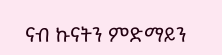ናብ ኩናትን ምድማይን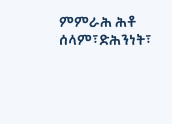ምምራሕ ሕቶ ሰላም፣ድሕንነት፣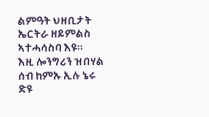ልምዓት ህዘቢታት ኤርትራ ዘይምልስ ኣተሓሳስባ እዩ፡፡
እዚ ሎንግሪን ዝበሃል ሰብ ከምኡ ኢሉ ኔሩ ድዩ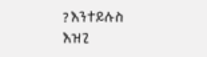? እንተይሉስ እዝጊ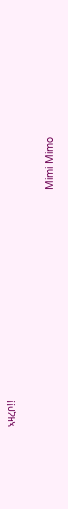ኣዛረቦ!!

                                                                               Mimi Mimo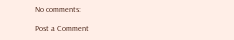No comments:

Post a Comment